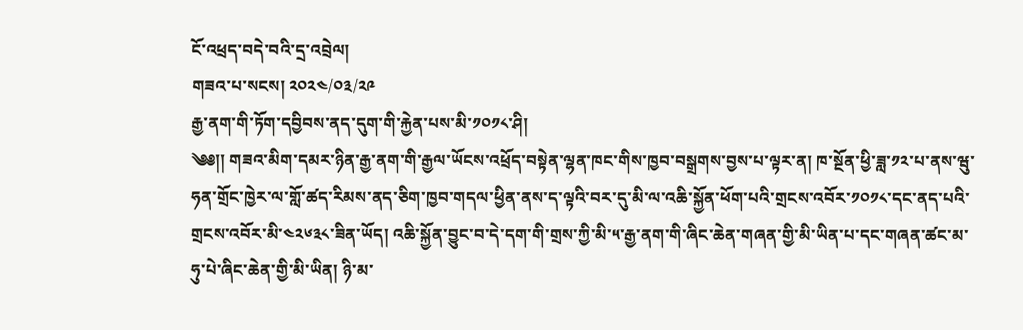ངོ་འཕྲད་བདེ་བའི་དྲ་འབྲེལ།
གཟའ་པ་སངས། ༢༠༢༤/༠༣/༢༩
རྒྱ་ནག་གི་ཏོག་དབྱིབས་ནད་དུག་གི་རྐྱེན་པས་མི་༡༠༡༨་ཤི།
༄༅།། གཟའ་མིག་དམར་ཉིན་རྒྱ་ནག་གི་རྒྱལ་ཡོངས་འཕྲོད་བསྟེན་ལྷན་ཁང་གིས་ཁྱབ་བསྒྲགས་བྱས་པ་ལྟར་ན། ཁ་སྔོན་ཕྱི་ཟླ་༡༢་པ་ནས་ཝུ་ཧན་གྲོང་ཁྱེར་ལ་གློ་ཚད་རིམས་ནད་ཅིག་ཁྱབ་གདལ་ཕྱིན་ནས་ད་ལྟའི་བར་དུ་མི་ལ་འཆི་སྐྱོན་ཕོག་པའི་གྲངས་འབོར་༡༠༡༨་དང་ནད་པའི་གྲངས་འབོར་མི་༤༢༦༣༨་ཟིན་ཡོད། འཆི་སྐྱོན་བྱུང་བ་དེ་དག་གི་གྲས་ཀྱི་མི་༥་རྒྱ་ནག་གི་ཞིང་ཆེན་གཞན་གྱི་མི་ཡིན་པ་དང་གཞན་ཚང་མ་ཧུ་པེ་ཞིང་ཆེན་གྱི་མི་ཡིན། ཉི་མ་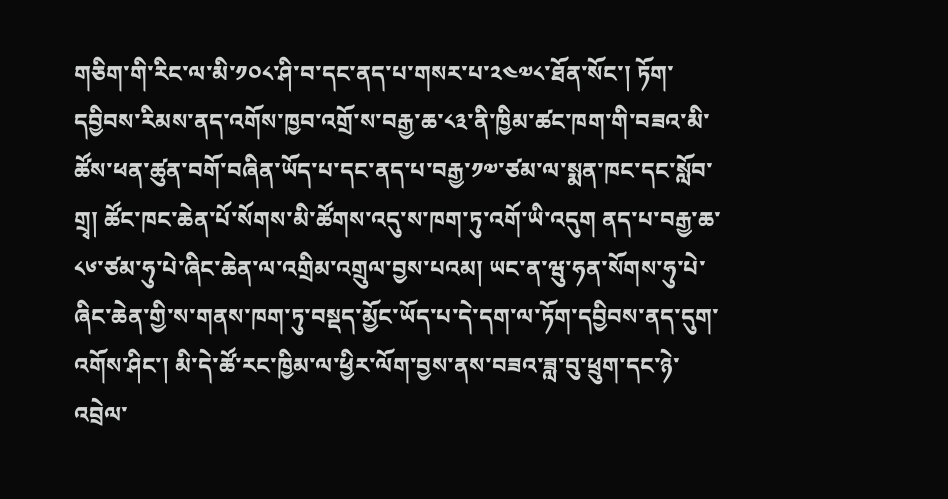གཅིག་གི་རིང་ལ་མི་༡༠༨་ཤི་བ་དང་ནད་པ་གསར་པ་༢༤༧༨་ཐོན་སོང་། ཏོག་དབྱིབས་རིམས་ནད་འགོས་ཁྱབ་འགྲོ་ས་བརྒྱ་ཆ་༨༣་ནི་ཁྱིམ་ཚང་ཁག་གི་བཟའ་མི་ཚོས་ཕན་ཚུན་བགོ་བཞིན་ཡོད་པ་དང་ནད་པ་བརྒྱ་༡༧་ཙམ་ལ་སྨན་ཁང་དང་སློབ་གྲྭ། ཚོང་ཁང་ཆེན་པོ་སོགས་མི་ཚོགས་འདུ་ས་ཁག་ཏུ་འགོ་ཡི་འདུག ནད་པ་བརྒྱ་ཆ་༨༦་ཙམ་ཧུ་པེ་ཞིང་ཆེན་ལ་འགྲིམ་འགྲུལ་བྱས་པའམ། ཡང་ན་ཝུ་ཧན་སོགས་ཧུ་པེ་ཞིང་ཆེན་གྱི་ས་གནས་ཁག་ཏུ་བསྡད་མྱོང་ཡོད་པ་དེ་དག་ལ་ཏོག་དབྱིབས་ནད་དུག་འགོས་ཤིང་། མི་དེ་ཚོ་རང་ཁྱིམ་ལ་ཕྱིར་ལོག་བྱས་ནས་བཟའ་ཟླ་བུ་ཕྲུག་དང་ཉེ་འབྲེལ་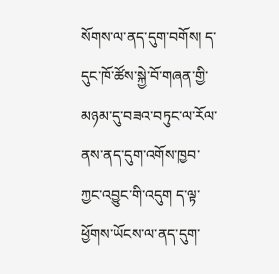སོགས་ལ་ནད་དུག་བགོས། ད་དུང་ཁོ་ཚོས་སྐྱེ་བོ་གཞན་གྱི་མཉམ་དུ་བཟའ་བཏུང་ལ་རོལ་ནས་ནད་དུག་འགོས་ཁྱབ་ཀྱང་འབྱུང་གི་འདུག ད་ལྟ་ཕྱོགས་ཡོངས་ལ་ནད་དུག་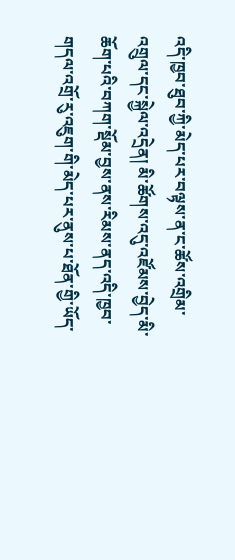འདི་ཁྱབ་ཐུབ་ཀྱི་མེད་པར་བལྟས་ན་ང་ཚོས་འགྲིམ་འགྲུལ་དང་སྐྱེལ་འདྲེན། མི་ཚོགས་འདུ་འཛོམས་བྱེད་མི་ཆོག་པའི་བཀག་སྡོམ་བྱས་ནས་རིམས་ནད་འདི་ཁྱབ་གདལ་འགྲོ་རུ་འཇུག་གི་མེད་པར་ནུས་པ་ཐོན་གྱི་ཡོད་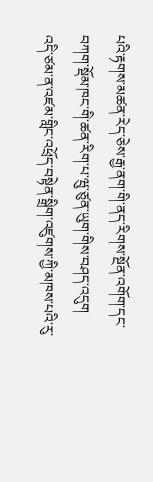པའི་རྟགས་མཚན་རེད་ཅེས་རྒྱ་ནག་གི་ནད་རིགས་སྔོན་འགོག་དང་བཀག་སྡོམ་ཁང་གི་ཚན་རིག་པ་ཝུ་ཙུན་ཡུག་གིས་བཤད་འདུག
འདི་ཙམ་ན་འཛམ་གླིང་འཕྲོད་བསྟེན་སྒྲིག་འཛུགས་ཀྱི་མཁས་པའི་རུ་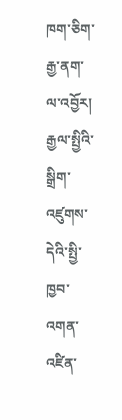ཁག་ཅིག་རྒྱ་ནག་ལ་འབྱོར། རྒྱལ་སྤྱིའི་སྒྲིག་འཛུགས་དེའི་སྤྱི་ཁྱབ་འགན་འཛིན་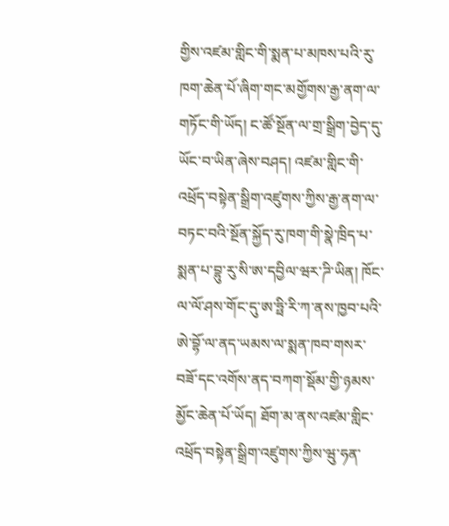གྱིས་འཛམ་གླིང་གི་སྨན་པ་མཁས་པའི་རུ་ཁག་ཆེན་པོ་ཞིག་གང་མགྱོགས་རྒྱ་ནག་ལ་གཏོང་གི་ཡོད། ང་ཚོ་སྔོན་ལ་གྲ་སྒྲིག་བྱེད་དུ་ཡོང་བ་ཡིན་ཞེས་བཤད། འཛམ་གླིང་གི་འཕྲོད་བསྟེན་སྒྲིག་འཛུགས་ཀྱིས་རྒྱ་ནག་ལ་བཏང་བའི་སྔོན་སྐྱོད་རུ་ཁག་གི་སྣེ་ཁྲིད་པ་སྨན་པ་བྷུ་རུ་སི་ཨ་དབྱིལ་ཝར་ཌི་ཡིན། ཁོང་ལ་ལོ་ཤས་གོང་དུ་ཨ་ཧྥི་རི་ཀ་ནས་ཁྱབ་པའི་ཨེ་བྷོ་ལ་ནད་ཡམས་ལ་སྨན་ཁབ་གསར་བཟོ་དང་འགོས་ནད་བཀག་སྡོམ་གྱི་ཉམས་མྱོང་ཆེན་པོ་ཡོད། ཐོག་མ་ནས་འཛམ་གླིང་འཕྲོད་བསྟེན་སྒྲིག་འཛུགས་ཀྱིས་ཝུ་ཧན་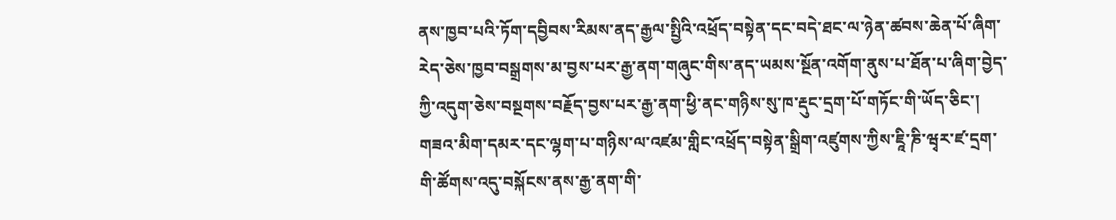ནས་ཁྱབ་པའི་ཏོག་དབྱིབས་རིམས་ནད་རྒྱལ་སྤྱིའི་འཕྲོད་བསྟེན་དང་བདེ་ཐང་ལ་ཉེན་ཚབས་ཆེན་པོ་ཞིག་རེད་ཅེས་ཁྱབ་བསྒྲགས་མ་བྱས་པར་རྒྱ་ནག་གཞུང་གིས་ནད་ཡམས་སྔོན་འགོག་ནུས་པ་ཐོན་པ་ཞིག་བྱེད་ཀྱི་འདུག་ཅེས་བསྔགས་བརྗོད་བྱས་པར་རྒྱ་ནག་ཕྱི་ནང་གཉིས་སུ་ཁ་རྡུང་དྲག་པོ་གཏོང་གི་ཡོད་ཅིང་། གཟའ་མིག་དམར་དང་ལྷག་པ་གཉིས་ལ་འཛམ་གླིང་འཕྲོད་བསྟེན་སྒྲིག་འཛུགས་ཀྱིས་ཇཱི་ཎི་ཝྭར་ཛ་དྲག་གི་ཚོགས་འདུ་བསྐོངས་ནས་རྒྱ་ནག་གི་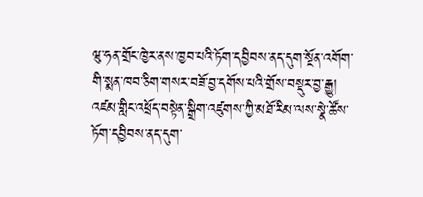ཝུ་ཧན་གྲོང་ཁྱེར་ནས་ཁྱབ་པའི་ཏོག་དབྱིབས་ནད་དུག་སྔོན་འགོག་གི་སྨན་ཁབ་ཅིག་གསར་བཟོ་བྱ་དགོས་པའི་གྲོས་བསྡུར་བྱ་རྒྱུ། འཛམ་གླིང་འཕྲོད་བསྟེན་སྒྲིག་འཛུགས་ཀྱི་མཐོ་རིམ་ལས་སྣེ་ཚོས་ཏོག་དབྱིབས་ནད་དུག་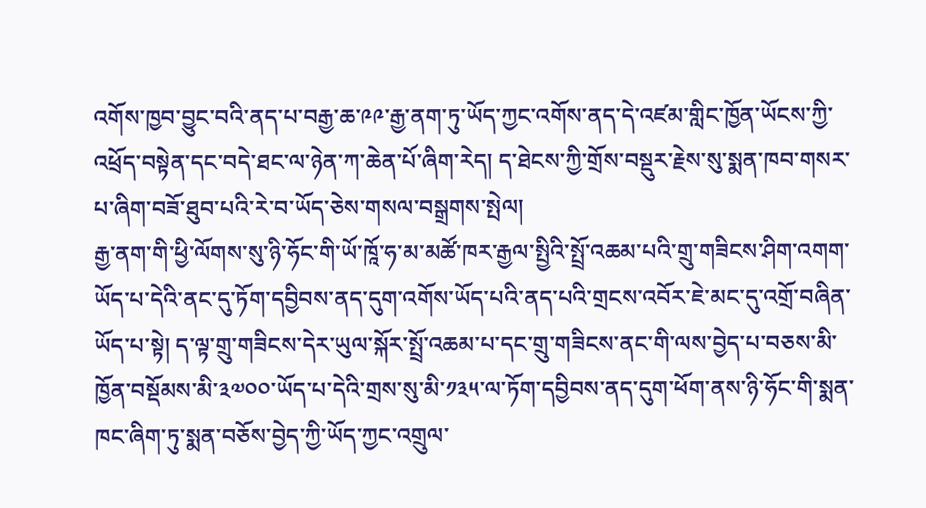འགོས་ཁྱབ་བྱུང་བའི་ནད་པ་བརྒྱ་ཆ་༩༩་རྒྱ་ནག་ཏུ་ཡོད་ཀྱང་འགོས་ནད་དེ་འཛམ་གླིང་ཁྱོན་ཡོངས་ཀྱི་འཕྲོད་བསྟེན་དང་བདེ་ཐང་ལ་ཉེན་ཀ་ཆེན་པོ་ཞིག་རེད། ད་ཐེངས་ཀྱི་གྲོས་བསྡུར་རྗེས་སུ་སྨན་ཁབ་གསར་པ་ཞིག་བཟོ་ཐུབ་པའི་རེ་བ་ཡོད་ཅེས་གསལ་བསྒྲགས་སྤེལ།
རྒྱ་ནག་གི་ཕྱི་ལོགས་སུ་ཉི་ཧོང་གི་ཡོ་ཁཱོ་ཧ་མ་མཚོ་ཁར་རྒྱལ་སྤྱིའི་སྤྲོ་འཆམ་པའི་གྲུ་གཟིངས་ཤིག་འགག་ཡོད་པ་དེའི་ནང་དུ་ཏོག་དབྱིབས་ནད་དུག་འགོས་ཡོད་པའི་ནད་པའི་གྲངས་འབོར་ཇེ་མང་དུ་འགྲོ་བཞིན་ཡོད་པ་སྟེ། ད་ལྟ་གྲུ་གཟིངས་དེར་ཡུལ་སྐོར་སྤྲོ་འཆམ་པ་དང་གྲུ་གཟིངས་ནང་གི་ལས་བྱེད་པ་བཅས་མི་ཁྱོན་བསྡོམས་མི་༣༧༠༠་ཡོད་པ་དེའི་གྲས་སུ་མི་༡༣༥་ལ་ཏོག་དབྱིབས་ནད་དུག་ཕོག་ནས་ཉི་ཧོང་གི་སྨན་ཁང་ཞིག་ཏུ་སྨན་བཅོས་བྱེད་ཀྱི་ཡོད་ཀྱང་འགྲུལ་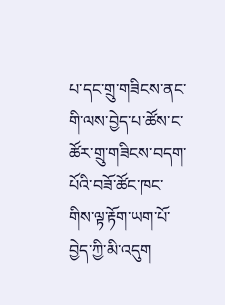པ་དང་གྲུ་གཟིངས་ནང་གི་ལས་བྱེད་པ་ཚོས་ང་ཚོར་གྲུ་གཟིངས་བདག་པོའི་བཟོ་ཚོང་ཁང་གིས་ལྟ་རྟོག་ཡག་པོ་བྱེད་ཀྱི་མི་འདུག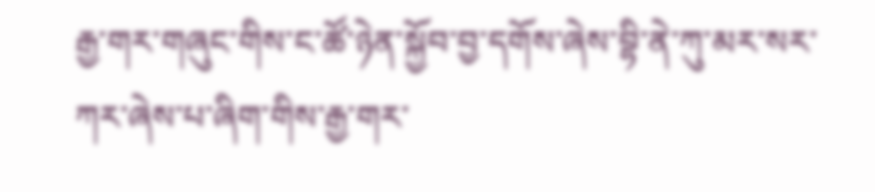རྒྱ་གར་གཞུང་གིས་ང་ཚོ་ཉེན་སྐྱོབ་བྱ་དགོས་ཞེས་བྷི་ནེ་ཀུ་མར་སར་ཀར་ཞེས་པ་ཞིག་གིས་རྒྱ་གར་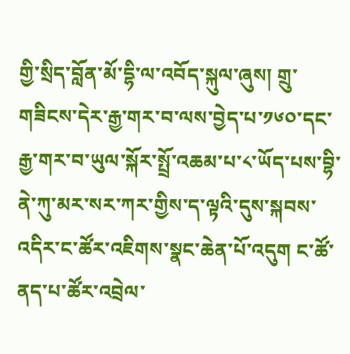གྱི་སྲིད་བློན་མོ་དྷི་ལ་འབོད་སྐུལ་ཞུས། གྲུ་གཟིངས་དེར་རྒྱ་གར་བ་ལས་བྱེད་པ་༡༦༠་དང་རྒྱ་གར་བ་ཡུལ་སྐོར་སྤྲོ་འཆམ་པ་༨་ཡོད་པས་བྷི་ནེ་ཀུ་མར་སར་ཀར་གྱིས་ད་ལྟའི་དུས་སྐབས་འདིར་ང་ཚོར་འཇིགས་སྣང་ཆེན་པོ་འདུག ང་ཚོ་ནད་པ་ཚོར་འབྲེལ་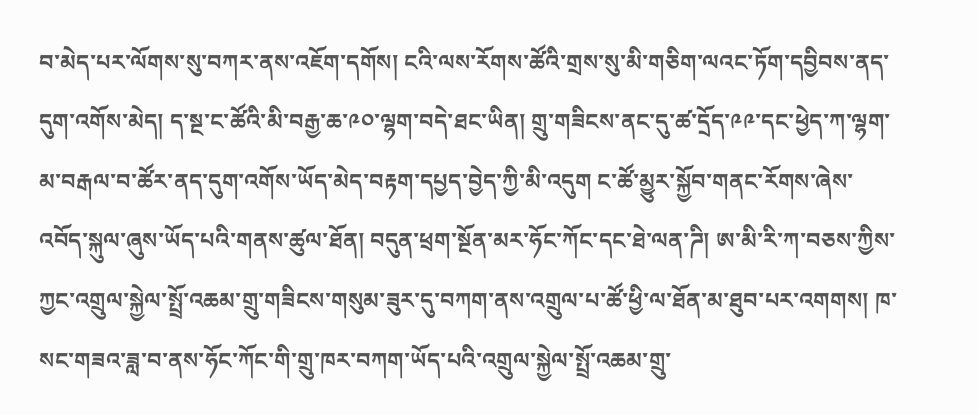བ་མེད་པར་ལོགས་སུ་བཀར་ནས་འཇོག་དགོས། ངའི་ལས་རོགས་ཚོའི་གྲས་སུ་མི་གཅིག་ལའང་ཏོག་དབྱིབས་ནད་དུག་འགོས་མེད། ད་སྔ་ང་ཚོའི་མི་བརྒྱ་ཆ་༩༠་ལྷག་བདེ་ཐང་ཡིན། གྲུ་གཟིངས་ནང་དུ་ཚ་དྲོད་༩༩་དང་ཕྱེད་ཀ་ལྷག་མ་བརྒལ་བ་ཚོར་ནད་དུག་འགོས་ཡོད་མེད་བརྟག་དཔྱད་བྱེད་ཀྱི་མི་འདུག ང་ཚོ་མྱུར་སྐྱོབ་གནང་རོགས་ཞེས་འབོད་སྐུལ་ཞུས་ཡོད་པའི་གནས་ཚུལ་ཐོན། བདུན་ཕྲག་སྔོན་མར་ཧོང་ཀོང་དང་ཐེ་ལན་ཌི། ཨ་མི་རི་ཀ་བཅས་ཀྱིས་ཀྱང་འགྲུལ་སྐྱེལ་སྤྲོ་འཆམ་གྲུ་གཟིངས་གསུམ་ཟུར་དུ་བཀག་ནས་འགྲུལ་པ་ཚོ་ཕྱི་ལ་ཐོན་མ་ཐུབ་པར་འགགས། ཁ་སང་གཟའ་ཟླ་བ་ནས་ཧོང་ཀོང་གི་གྲུ་ཁར་བཀག་ཡོད་པའི་འགྲུལ་སྐྱེལ་སྤྲོ་འཆམ་གྲུ་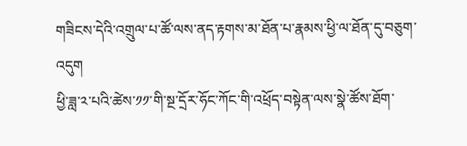གཟིངས་དེའི་འགྲུལ་པ་ཚོ་ལས་ནད་རྟགས་མ་ཐོན་པ་རྣམས་ཕྱི་ལ་ཐོན་དུ་བཅུག་འདུག
ཕྱི་ཟླ་༢་པའི་ཚེས་༡༡་གི་སྔ་དྲོར་ཧོང་ཀོང་གི་འཕྲོད་བསྟེན་ལས་སྣེ་ཚོས་ཐོག་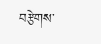བརྩེགས་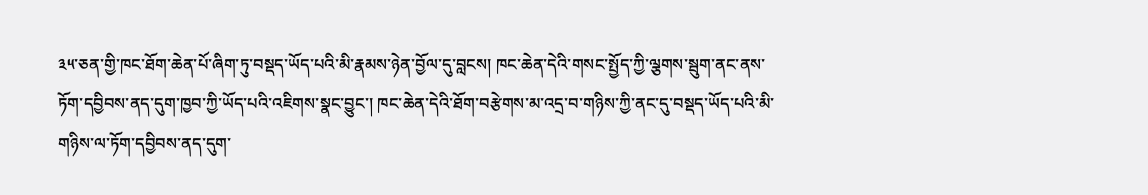༣༥་ཅན་གྱི་ཁང་ཐོག་ཆེན་པོ་ཞིག་ཏུ་བསྡད་ཡོད་པའི་མི་རྣམས་ཉེན་བྱོལ་དུ་བླངས། ཁང་ཆེན་དེའི་གསང་སྤྱོད་ཀྱི་ལྕགས་སྦུག་ནང་ནས་ཏོག་དབྱིབས་ནད་དུག་ཁྱབ་ཀྱི་ཡོད་པའི་འཇིགས་སྣང་བྱུང་། ཁང་ཆེན་དེའི་ཐོག་བརྩེགས་མ་འདྲ་བ་གཉིས་ཀྱི་ནང་དུ་བསྡད་ཡོད་པའི་མི་གཉིས་ལ་ཏོག་དབྱིབས་ནད་དུག་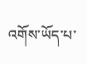འགོས་ཡོད་པ་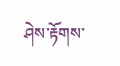ཤེས་རྟོགས་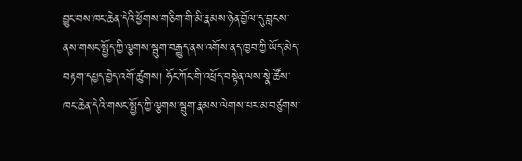བྱུང་བས་ཁང་ཆེན་དེའི་ཕྱོགས་གཅིག་གི་མི་རྣམས་ཉེན་བྱོལ་དུ་བླངས་ནས་གསང་སྤྱོད་ཀྱི་ལྕགས་སྦུག་བརྒྱུད་ནས་འགོས་ནད་ཁྱབ་ཀྱི་ཡོད་མེད་བརྟག་དཔྱད་བྱེད་འགོ་ཚུགས། ཧོང་ཀོང་གི་འཕྲོད་བསྟེན་ལས་སྣེ་ཚོས་ཁང་ཆེན་དེའི་གསང་སྤྱོད་ཀྱི་ལྕགས་སྦུག་རྣམས་ལེགས་པར་མ་བཙུགས་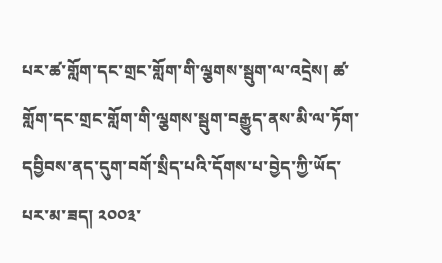པར་ཚ་གློག་དང་གྲང་གློག་གི་ལྕགས་སྦུག་ལ་འདྲེས། ཚ་གློག་དང་གྲང་གློག་གི་ལྕགས་སྦུག་བརྒྱུད་ནས་མི་ལ་ཏོག་དབྱིབས་ནད་དུག་བགོ་སྲིད་པའི་དོགས་པ་བྱེད་ཀྱི་ཡོད་པར་མ་ཟད། ༢༠༠༣་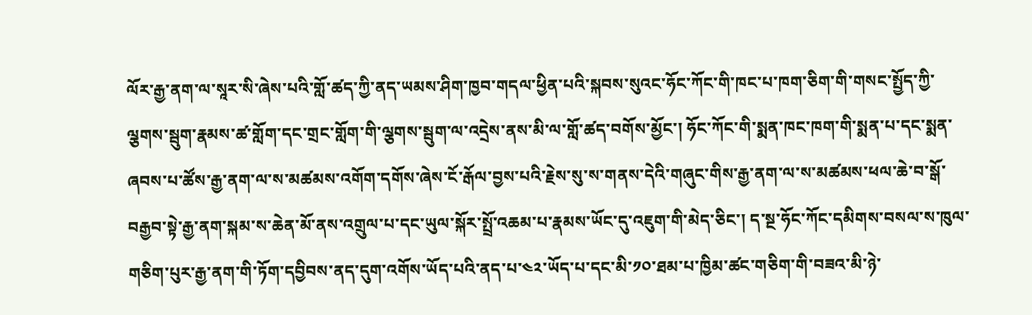ལོར་རྒྱ་ནག་ལ་སཱར་སི་ཞེས་པའི་གློ་ཚད་ཀྱི་ནད་ཡམས་ཤིག་ཁྱབ་གདལ་ཕྱིན་པའི་སྐབས་སུའང་ཧོང་ཀོང་གི་ཁང་པ་ཁག་ཅིག་གི་གསང་སྤྱོད་ཀྱི་ལྕགས་སྦུག་རྣམས་ཚ་གློག་དང་གྲང་གློག་གི་ལྕགས་སྦུག་ལ་འདྲེས་ནས་མི་ལ་གློ་ཚད་བགོས་མྱོང་། ཧོང་ཀོང་གི་སྨན་ཁང་ཁག་གི་སྨན་པ་དང་སྨན་ཞབས་པ་ཚོས་རྒྱ་ནག་ལ་ས་མཚམས་འགོག་དགོས་ཞེས་ངོ་རྒོལ་བྱས་པའི་རྗེས་སུ་ས་གནས་དེའི་གཞུང་གིས་རྒྱ་ནག་ལ་ས་མཚམས་ཕལ་ཆེ་བ་སྒོ་བརྒྱབ་སྟེ་རྒྱ་ནག་སྐམ་ས་ཆེན་མོ་ནས་འགྲུལ་པ་དང་ཡུལ་སྐོར་སྤྲོ་འཆམ་པ་རྣམས་ཡོང་དུ་འཇུག་གི་མེད་ཅིང་། ད་སྔ་ཧོང་ཀོང་དམིགས་བསལ་ས་ཁུལ་གཅིག་པུར་རྒྱ་ནག་གི་ཏོག་དབྱིབས་ནད་དུག་འགོས་ཡོད་པའི་ནད་པ་༤༢་ཡོད་པ་དང་མི་༡༠་ཐམ་པ་ཁྱིམ་ཚང་གཅིག་གི་བཟའ་མི་ཉེ་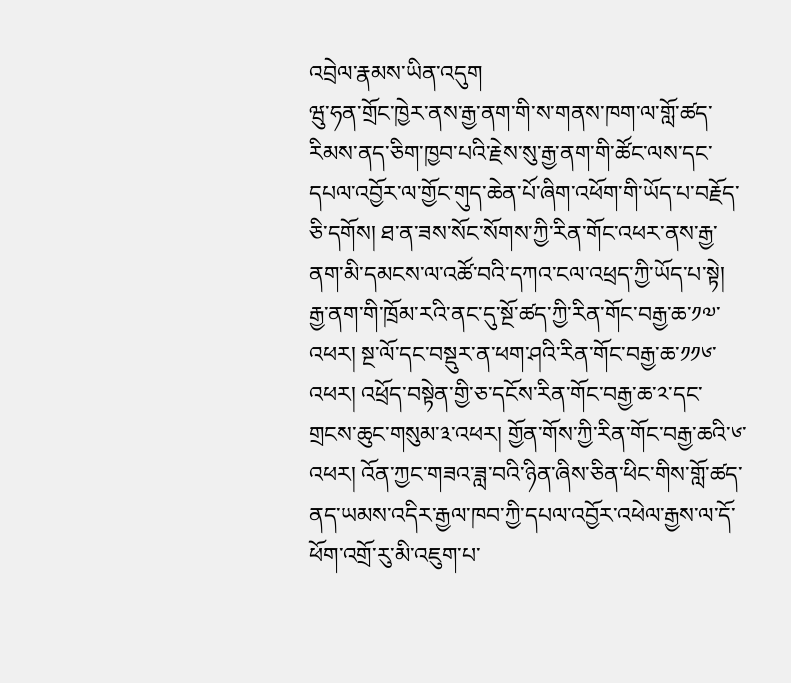འབྲེལ་རྣམས་ཡིན་འདུག
ཝུ་ཧན་གྲོང་ཁྱེར་ནས་རྒྱ་ནག་གི་ས་གནས་ཁག་ལ་གློ་ཚད་རིམས་ནད་ཅིག་ཁྱབ་པའི་རྗེས་སུ་རྒྱ་ནག་གི་ཚོང་ལས་དང་དཔལ་འབྱོར་ལ་གྱོང་གུད་ཆེན་པོ་ཞིག་འཕོག་གི་ཡོད་པ་བརྗོད་ཅི་དགོས། ཐ་ན་ཟས་སོང་སོགས་ཀྱི་རིན་གོང་འཕར་ནས་རྒྱ་ནག་མི་དམངས་ལ་འཚོ་བའི་དཀའ་ངལ་འཕྲད་ཀྱི་ཡོད་པ་སྟེ། རྒྱ་ནག་གི་ཁྲོམ་རའི་ནང་དུ་སྔོ་ཚད་ཀྱི་རིན་གོང་བརྒྱ་ཆ་༡༧་འཕར། སྔ་ལོ་དང་བསྡུར་ན་ཕག་ཤའི་རིན་གོང་བརྒྱ་ཆ་༡༡༦་འཕར། འཕྲོད་བསྟེན་གྱི་ཅ་དངོས་རིན་གོང་བརྒྱ་ཆ་༢་དང་གྲངས་ཆུང་གསུམ་༣་འཕར། གྱོན་གོས་ཀྱི་རིན་གོང་བརྒྱ་ཆའི་༦་འཕར། འོན་ཀྱང་གཟའ་ཟླ་བའི་ཉིན་ཞིས་ཅིན་ཕིང་གིས་གློ་ཚད་ནད་ཡམས་འདིར་རྒྱལ་ཁབ་ཀྱི་དཔལ་འབྱོར་འཕེལ་རྒྱས་ལ་དོ་ཕོག་འགྲོ་རུ་མི་འཇུག་པ་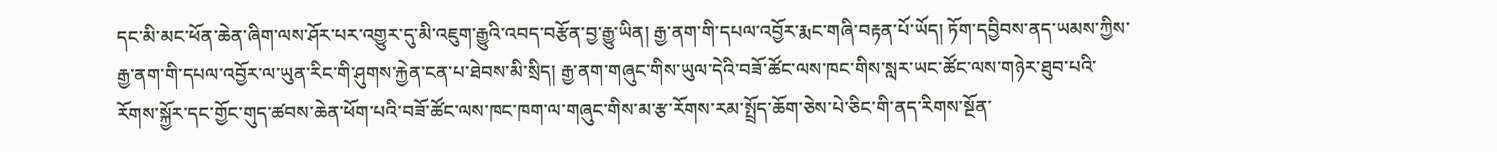དང་མི་མང་ཕོན་ཆེན་ཞིག་ལས་ཤོར་པར་འགྱུར་དུ་མི་འཇུག་རྒྱུའི་འབད་བརྩོན་བྱ་རྒྱུ་ཡིན། རྒྱ་ནག་གི་དཔལ་འབྱོར་རྨང་གཞི་བརྟན་པོ་ཡོད། ཏོག་དབྱིབས་ནད་ཡམས་ཀྱིས་རྒྱ་ནག་གི་དཔལ་འབྱོར་ལ་ཡུན་རིང་གི་ཤུགས་རྐྱེན་ངན་པ་ཐེབས་མི་སྲིད། རྒྱ་ནག་གཞུང་གིས་ཡུལ་དེའི་བཟོ་ཚོང་ལས་ཁང་གིས་སླར་ཡང་ཚོང་ལས་གཉེར་ཐུབ་པའི་རོགས་སྐྱོར་དང་གྱོང་གུད་ཚབས་ཆེན་ཕོག་པའི་བཟོ་ཚོང་ལས་ཁང་ཁག་ལ་གཞུང་གིས་མ་རྩ་རོགས་རམ་སྤྲོད་ཆོག་ཅེས་པེ་ཅིང་གི་ནད་རིགས་སྔོན་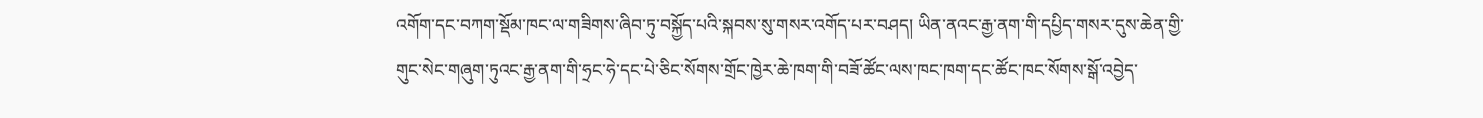འགོག་དང་བཀག་སྡོམ་ཁང་ལ་གཟིགས་ཞིབ་ཏུ་བསྐྱོད་པའི་སྐབས་སུ་གསར་འགོད་པར་བཤད། ཡིན་ནའང་རྒྱ་ནག་གི་དཔྱིད་གསར་དུས་ཆེན་གྱི་གུང་སེང་གཞུག་ཏུའང་རྒྱ་ནག་གི་ཧྲང་ཧེ་དང་པེ་ཅིང་སོགས་གྲོང་ཁྱེར་ཆེ་ཁག་གི་བཟོ་ཚོང་ལས་ཁང་ཁག་དང་ཚོང་ཁང་སོགས་སྒོ་འབྱེད་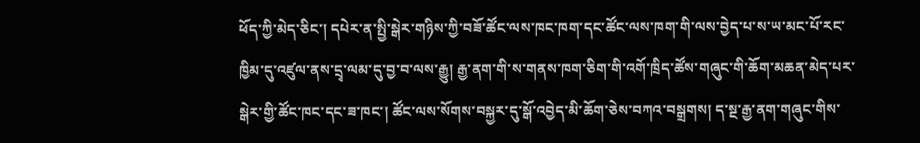ཕོད་ཀྱི་མེད་ཅིང་། དཔེར་ན་སྤྱི་སྒེར་གཉིས་ཀྱི་བཟོ་ཚོང་ལས་ཁང་ཁག་དང་ཚོང་ལས་ཁག་གི་ལས་བྱེད་པ་ས་ཡ་མང་པོ་རང་ཁྱིམ་དུ་འཛུལ་ནས་དྲྭ་ལམ་དུ་བྱ་བ་ལས་རྒྱུ། རྒྱ་ནག་གི་ས་གནས་ཁག་ཅིག་གི་འགོ་ཁྲིད་ཚོས་གཞུང་གི་ཆོག་མཆན་མེད་པར་སྒེར་གྱི་ཚོང་ཁང་དང་ཟ་ཁང་། ཚོང་ལས་སོགས་བསྐྱར་དུ་སྒོ་འབྱེད་མི་ཆོག་ཅེས་བཀའ་བསྒྲགས། ད་སྔ་རྒྱ་ནག་གཞུང་གིས་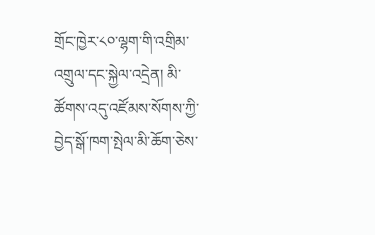གྲོང་ཁྱེར་༨༠་ལྷག་གི་འགྲིམ་འགྲུལ་དང་སྐྱེལ་འདྲེན། མི་ཚོགས་འདུ་འཛོམས་སོགས་ཀྱི་བྱེད་སྒོ་ཁག་སྤེལ་མི་ཆོག་ཅེས་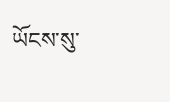ཡོངས་སུ་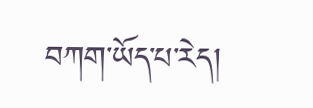བཀག་ཡོད་པ་རེད།